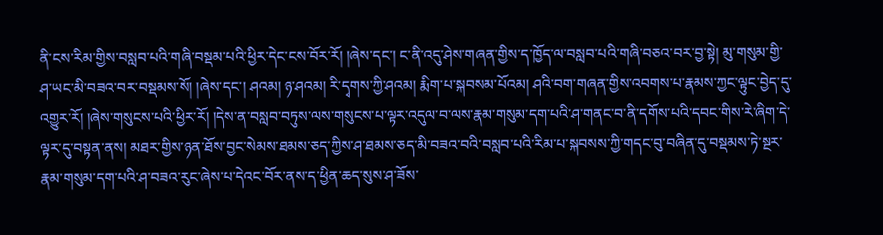ནི་ངས་རིམ་གྱིས་བསླབ་པའི་གཞི་བསྡམ་པའི་ཕྱིར་དེང་ངས་བོར་རོ། །ཞེས་དང་། ང་ནི་འདུ་ཤེས་གཞན་གྱིས་ད་ཁྱོད་ལ་བསླབ་པའི་གཞི་བཅའ་བར་བྱ་སྟེ། མུ་གསུམ་གྱི་ཤ་ཡང་མི་བཟའ་བར་བསྡམས་སོ། །ཞེས་དང་། ཤའམ། ཉ་ཤའམ། རི་དྭགས་ཀྱི་ཤའམ། རྨིག་པ་སྐབསམ་པོའམ། ཤའི་བག་གཞན་གྱིས་འབགས་པ་རྣམས་ཀྱང་ལྟུང་བྱེད་དུ་འགྱུར་རོ། །ཞེས་གསུངས་པའི་ཕྱིར་རོ། །དེས་ན་བསླབ་བཏུས་ལས་གསུངས་པ་ལྟར་འདུལ་བ་ལས་རྣམ་གསུམ་དག་པའི་ཤ་གནང་བ་ནི་དགོས་པའི་དབང་གིས་རེ་ཞིག་དེ་ལྟར་དུ་བསྟན་ནས། མཐར་གྱིས་ཉན་ཐོས་བྱང་སེམས་ཐམས་ཅད་ཀྱིས་ཤ་ཐམས་ཅད་མི་བཟའ་བའི་བསླབ་པའི་རིམ་པ་སྐབསས་ཀྱི་གདང་བུ་བཞིན་དུ་བསྡམས་ཏེ་སྔར་རྣམ་གསུམ་དག་པའི་ཤ་བཟའ་རུང་ཞེས་པ་དེའང་བོར་ནས་ད་ཕྱིན་ཆད་སུས་ཤ་ཟོས་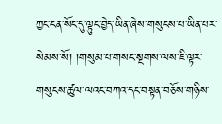ཀྱང་ངན་སོང་དུ་ལྟུང་བྱེད་ཡིན་ཞེས་གསུངས་པ་ཡིན་པར་སེམས་སོ། །གསུམ་པ་གསང་སྔགས་ལས་ཇི་ལྟར་གསུངས་ཚུལ་ལའང་བཀའ་དང་བསྟན་བཅོས་གཉིས་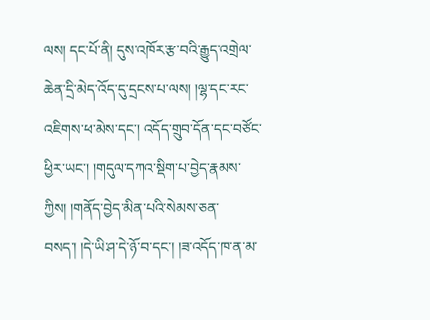ལས། དང་པོ་ནི། དུས་འཁོར་རྩ་བའི་རྒྱུད་འགྲེལ་ཆེན་དྲི་མེད་འོད་དུ་དྲངས་པ་ལས། །ལྷ་དང་རང་འཇིགས་ཕ་མེས་དང་། འདོད་གྲུབ་དོན་དང་བཙོང་ཕྱིར་ཡང་། །གདུལ་དཀའ་སྡིག་པ་བྱེད་རྣམས་ཀྱིས། །གནོད་བྱེད་མིན་པའི་སེམས་ཅན་བསད་། །དེ་ཡི་ཤ་དེ་ཉོ་བ་དང་། །ཟ་འདོད་ཁ་ན་མ་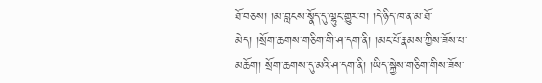ཐོ་བཅས། །མ་བླངས་སྣོད་དུ་ལྷུང་གྱུར་བ། །དེ་ཉིད་ཁ་ན་མ་ཐོ་མེད། །སྲོག་ཆགས་གཅིག་གི་ཤ་དག་ནི། །མང་པོ་རྣམས་ཀྱིས་ཟོས་པ་མཆོག། སྲོག་ཆགས་དུ་མའི་ཤ་དག་ནི། །ཡིད་སྐྱེས་གཅིག་གིས་ཟོས་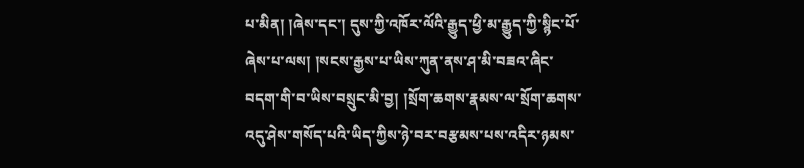པ་མིན། །ཞེས་དང་། དུས་ཀྱི་འཁོར་ལོའི་རྒྱུད་ཕྱི་མ་རྒྱུད་ཀྱི་སྙིང་པོ་ཞེས་པ་ལས། །སངས་རྒྱས་པ་ཡིས་ཀུན་ནས་ཤ་མི་བཟའ་ཞིང་བདག་གི་བ་ཡིས་བསྲུང་མི་བྱ། །སྲོག་ཆགས་རྣམས་ལ་སྲོག་ཆགས་འདུ་ཤེས་གསོད་པའི་ཡིད་ཀྱིས་ཉེ་བར་བརྩམས་པས་འདིར་ཉམས་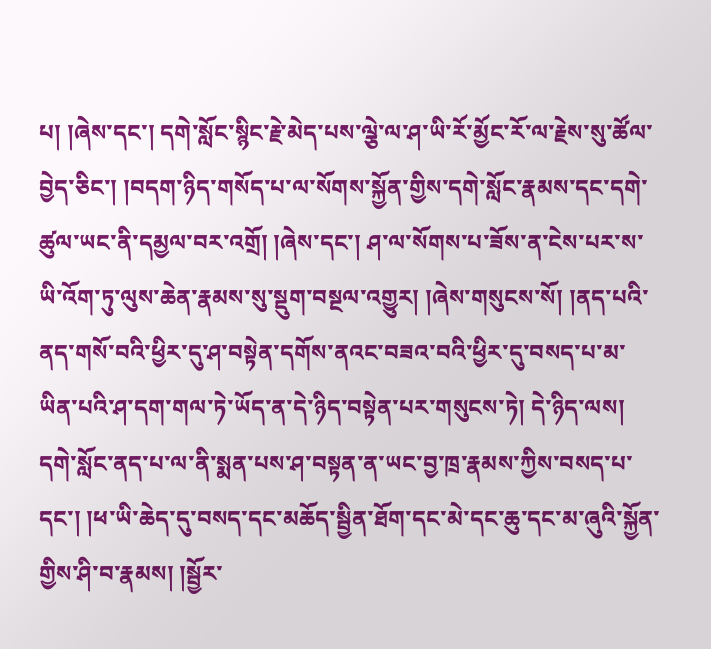པ། །ཞེས་དང་། དགེ་སློང་སྙིང་རྗེ་མེད་པས་ལྕེ་ལ་ཤ་ཡི་རོ་མྱོང་རོ་ལ་རྗེས་སུ་ཚོལ་བྱེད་ཅིང་། །བདག་ཉིད་གསོད་པ་ལ་སོགས་སྐྱོན་གྱིས་དགེ་སློང་རྣམས་དང་དགེ་ཚུལ་ཡང་ནི་དམྱལ་བར་འགྲོ། །ཞེས་དང་། ཤ་ལ་སོགས་པ་ཟོས་ན་ངེས་པར་ས་ཡི་འོག་ཏུ་ལུས་ཆེན་རྣམས་སུ་སྡུག་བསྔལ་འགྱུར། །ཞེས་གསུངས་སོ། །ནད་པའི་ནད་གསོ་བའི་ཕྱིར་དུ་ཤ་བསྟེན་དགོས་ནའང་བཟའ་བའི་ཕྱིར་དུ་བསད་པ་མ་ཡིན་པའི་ཤ་དག་གལ་ཏེ་ཡོད་ན་དེ་ཉིད་བསྟེན་པར་གསུངས་ཏེ། དེ་ཉིད་ལས། དགེ་སློང་ནད་པ་ལ་ནི་སྨན་པས་ཤ་བསྟན་ན་ཡང་བྱ་ཁྲ་རྣམས་ཀྱིས་བསད་པ་དང་། །ཕ་ཡི་ཆེད་དུ་བསད་དང་མཆོད་སྦྱིན་ཐོག་དང་མེ་དང་ཆུ་དང་མ་ཞུའི་སྐྱོན་གྱིས་ཤི་བ་རྣམས། །སྦྱོར་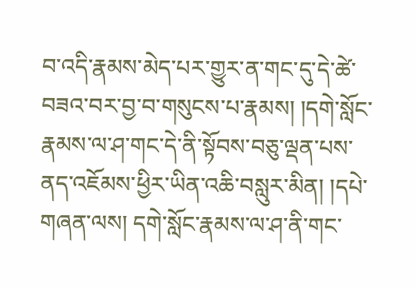བ་འདི་རྣམས་མེད་པར་གྱུར་ན་གང་དུ་དེ་ཚེ་བཟའ་བར་བྱ་བ་གསུངས་པ་རྣམས། །དགེ་སློང་རྣམས་ལ་ཤ་གང་དེ་ནི་སྟོབས་བཅུ་ལྡན་པས་ནད་འཇོམས་ཕྱིར་ཡིན་འཆི་བསླུར་མིན། །དཔེ་གཞན་ལས། དགེ་སློང་རྣམས་ལ་ཤ་ནི་གང་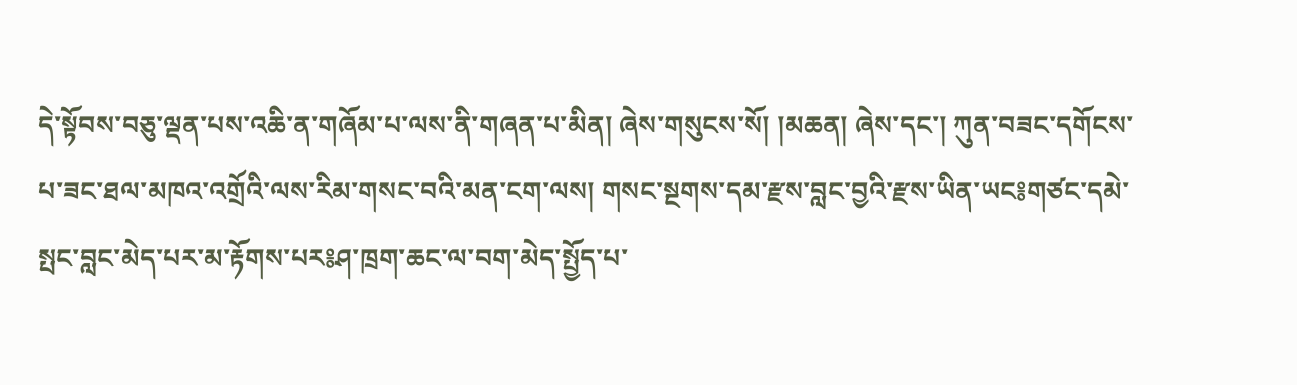དེ་སྟོབས་བཅུ་ལྡན་པས་འཆི་ན་གཞོམ་པ་ལས་ནི་གཞན་པ་མིན། ཞེས་གསུངས་སོ། །མཆན། ཞེས་དང་། ཀུན་བཟང་དགོངས་པ་ཟང་ཐལ་མཁའ་འགྲོའི་ལས་རིམ་གསང་བའི་མན་ངག་ལས། གསང་སྔགས་དམ་རྫས་བླང་བྱའི་རྫས་ཡིན་ཡང༔གཙང་དམེ་སྤང་བླང་མེད་པར་མ་རྟོགས་པར༔ཤ་ཁྲག་ཆང་ལ་བག་མེད་སྤྱོད་པ་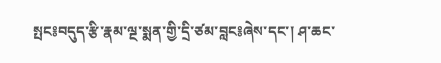སྤང༔བདུད་རྩི་རྣམ་ལྔ་སྨན་གྱི་དྲི་ཙམ་བླང༔ཞེས་དང་། ཤ་ཆང་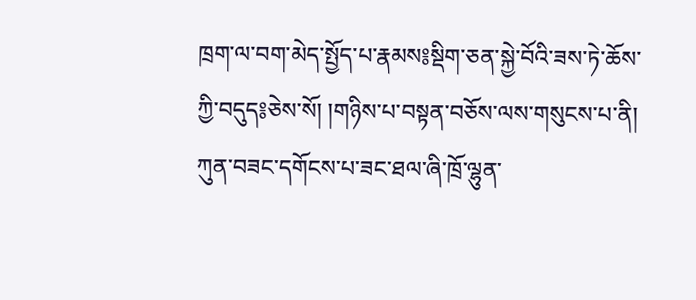ཁྲག་ལ་བག་མེད་སྤྱོད་པ་རྣམས༔སྡིག་ཅན་སྐྱེ་བོའི་ཟས་ཏེ་ཆོས་ཀྱི་བདུད༔ཅེས་སོ། །གཉིས་པ་བསྟན་བཅོས་ལས་གསུངས་པ་ནི། ཀུན་བཟང་དགོངས་པ་ཟང་ཐལ་ཞི་ཁྲོ་ལྷུན་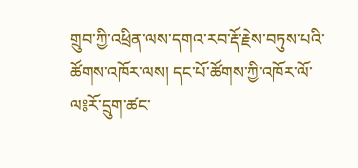གྲུབ་ཀྱི་འཕྲིན་ལས་དགའ་རབ་རྡོ་རྗེས་བཏུས་པའི་ཚོགས་འཁོར་ལས། དང་པོ་ཚོགས་ཀྱི་འཁོར་ལོ་ལ༔རོ་དྲུག་ཚང་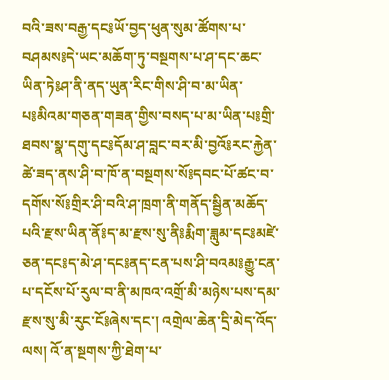བའི་ཟས་བརྒྱ་དང༔ཡོ་བྱད་ཕུན་སུམ་ཚོགས་པ་བཤམས༔དེ་ཡང་མཆོག་ཏུ་བསྔགས་པ་ཤ་དང་ཆང་ཡིན་ཏེ༔ཤ་ནི་ནད་ཡུན་རིང་གིས་ཤི་བ་མ་ཡིན་པ༔མིའམ་གཅན་གཟན་གྱིས་བསད་པ་མ་ཡིན་པ༔གྲི་ཐབས་སྣ་དགུ་དང༔དོམ་ཤ་བླང་བར་མི་བྱའོ༔རང་རྐྱེན་ཚེ་ཟད་ནས་ཤི་བ་ཁོ་ན་བསྔགས་སོ༔དབང་པོ་ཚང་བ་དགོས་སོ༔གྲིར་ཤི་བའི་ཤ་ཁྲག་ནི་གནོད་སྦྱིན་མཆོད་པའི་རྫས་ཡིན་ནོ༔ད་མ་རྫས་སུ་ནི༔རྨིག་ཟླུམ་དང༔མཛེ་ཅན་དང༔ད་མེ་ཤ་དང༔ནད་ངན་པས་ཤི་བའམ༔རྒྱུ་ངན་པ་དངོས་པོ་རུལ་བ་ནི་མཁའ་འགྲོ་མི་མཉེས་པས་དམ་རྫས་སུ་མི་རུང་ངོ༔ཞེས་དང་། འགྲེལ་ཆེན་དྲི་མེད་འོད་ལས། འོ་ན་སྔགས་ཀྱི་ཐེག་པ་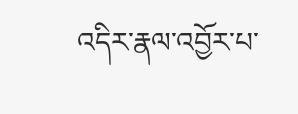འདིར་རྣལ་འབྱོར་པ་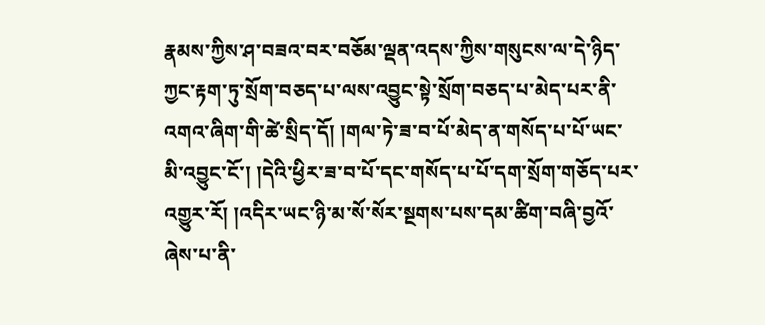རྣམས་ཀྱིས་ཤ་བཟའ་བར་བཅོམ་ལྡན་འདས་ཀྱིས་གསུངས་ལ་དེ་ཉིད་ཀྱང་རྟག་ཏུ་སྲོག་བཅད་པ་ལས་འབྱུང་སྟེ་སྲོག་བཅད་པ་མེད་པར་ནི་འགའ་ཞིག་གི་ཚེ་སྲིད་དོ། །གལ་ཏེ་ཟ་བ་པོ་མེད་ན་གསོད་པ་པོ་ཡང་མི་འབྱུང་ངོ་། །དེའི་ཕྱིར་ཟ་བ་པོ་དང་གསོད་པ་པོ་དག་སྲོག་གཅོད་པར་འགྱུར་རོ། །འདིར་ཡང་ཉི་མ་སོ་སོར་སྔགས་པས་དམ་ཚིག་བཞི་བྱའོ་ཞེས་པ་ནི་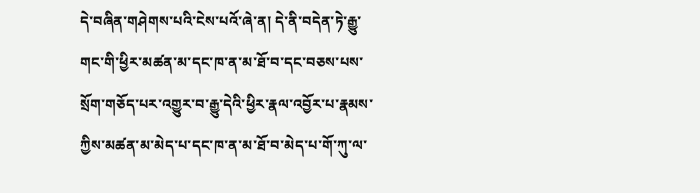དེ་བཞིན་གཤེགས་པའི་ངེས་པའོ་ཞེ་ན། དེ་ནི་བདེན་ཏེ་རྒྱུ་གང་གི་ཕྱིར་མཚན་མ་དང་ཁ་ན་མ་ཐོ་བ་དང་བཅས་པས་སྲོག་གཅོད་པར་འགྱུར་བ་རྒྱུ་དེའི་ཕྱིར་རྣལ་འབྱོར་པ་རྣམས་ཀྱིས་མཚན་མ་མེད་པ་དང་ཁ་ན་མ་ཐོ་བ་མེད་པ་གོ་ཀུ་ལ་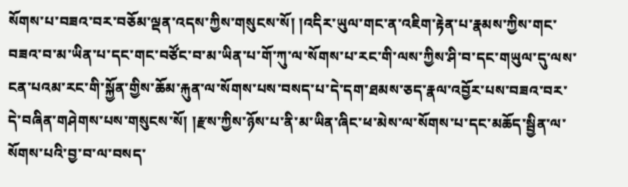སོགས་པ་བཟའ་བར་བཅོམ་ལྡན་འདས་ཀྱིས་གསུངས་སོ། །འདིར་ཡུལ་གང་ན་འཇིག་རྟེན་པ་རྣམས་ཀྱིས་གང་བཟའ་བ་མ་ཡིན་པ་དང་གང་བཙོང་བ་མ་ཡིན་པ་གོ་ཀུ་ལ་སོགས་པ་རང་གི་ལས་ཀྱིས་ཤི་བ་དང་གཡུལ་དུ་ལས་ངན་པའམ་རང་གི་སྐྱོན་གྱིས་ཆོམ་རྐུན་ལ་སོགས་པས་བསད་པ་དེ་དག་ཐམས་ཅད་རྣལ་འབྱོར་པས་བཟའ་བར་དེ་བཞིན་གཤེགས་པས་གསུངས་སོ། །རྫས་ཀྱིས་ཉོས་པ་ནི་མ་ཡིན་ཞིང་ཕ་མེས་ལ་སོགས་པ་དང་མཆོད་སྦྱིན་ལ་སོགས་པའི་བྱ་བ་ལ་བསད་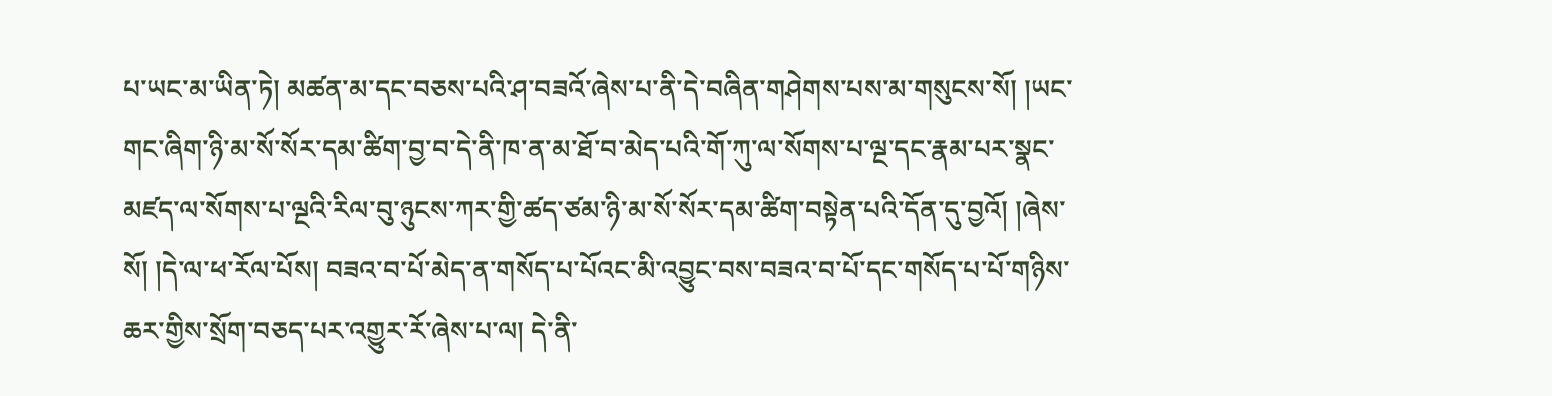པ་ཡང་མ་ཡིན་ཏེ། མཚན་མ་དང་བཅས་པའི་ཤ་བཟའོ་ཞེས་པ་ནི་དེ་བཞིན་གཤེགས་པས་མ་གསུངས་སོ། །ཡང་གང་ཞིག་ཉི་མ་སོ་སོར་དམ་ཚིག་བྱ་བ་དེ་ནི་ཁ་ན་མ་ཐོ་བ་མེད་པའི་གོ་ཀུ་ལ་སོགས་པ་ལྔ་དང་རྣམ་པར་སྣང་མཛད་ལ་སོགས་པ་ལྔའི་རིལ་བུ་ཉུངས་ཀར་གྱི་ཚད་ཙམ་ཉི་མ་སོ་སོར་དམ་ཚིག་བསྟེན་པའི་དོན་དུ་བྱའོ། །ཞེས་སོ། །དེ་ལ་ཕ་རོལ་པོས། བཟའ་བ་པོ་མེད་ན་གསོད་པ་པོའང་མི་འབྱུང་བས་བཟའ་བ་པོ་དང་གསོད་པ་པོ་གཉིས་ཆར་གྱིས་སྲོག་བཅད་པར་འགྱུར་རོ་ཞེས་པ་ལ། དེ་ནི་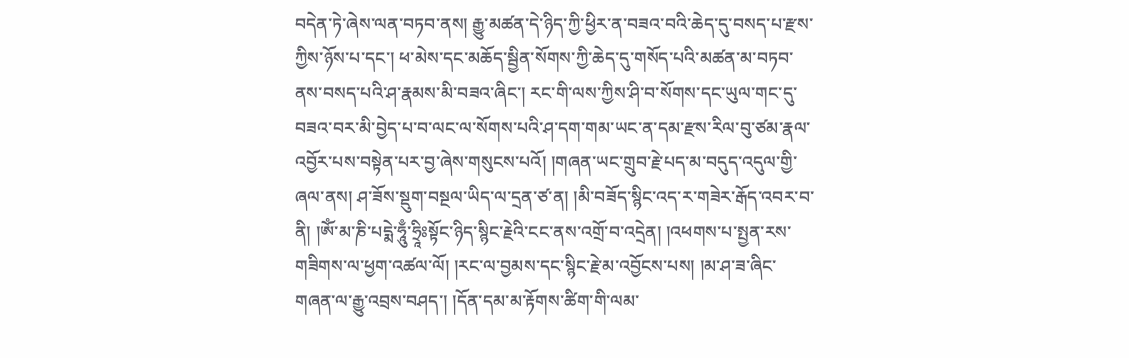བདེན་ཏེ་ཞེས་ལན་བཏབ་ནས། རྒྱུ་མཚན་དེ་ཉིད་ཀྱི་ཕྱིར་ན་བཟའ་བའི་ཆེད་དུ་བསད་པ་རྫས་ཀྱིས་ཉོས་པ་དང་། ཕ་མེས་དང་མཆོད་སྦྱིན་སོགས་ཀྱི་ཆེད་དུ་གསོད་པའི་མཚན་མ་བཏབ་ནས་བསད་པའི་ཤ་རྣམས་མི་བཟའ་ཞིང་། རང་གི་ལས་ཀྱིས་ཤི་བ་སོགས་དང་ཡུལ་གང་དུ་བཟའ་བར་མི་བྱེད་པ་བ་ལང་ལ་སོགས་པའི་ཤ་དག་གམ་ཡང་ན་དམ་རྫས་རིལ་བུ་ཙམ་རྣལ་འབྱོར་པས་བསྟེན་པར་བྱ་ཞེས་གསུངས་པའོ། །གཞན་ཡང་གྲུབ་རྗེ་པད་མ་བདུད་འདུལ་གྱི་ཞལ་ནས། ཤ་ཟོས་སྡུག་བསྔལ་ཡིད་ལ་དྲན་ཙ་ན། །མི་བཟོད་སྙིང་འད་ར་གཟེར་རྒོད་འབར་བ་ནི། །ཨོཾ་མ་ཎི་པདྨེ་ཧཱུྃ་ཧྲཱིཿསྟོང་ཉིད་སྙིང་རྗེའི་ངང་ནས་འགྲོ་བ་འདྲེན། །འཕགས་པ་སྤྱན་རས་གཟིགས་ལ་ཕྱག་འཚལ་ལོ། །རང་ལ་བྱམས་དང་སྙིང་རྗེ་མ་འབྱོངས་པས། །མ་ཤ་ཟ་ཞིང་གཞན་ལ་རྒྱུ་འབྲས་བཤད་། །དོན་དམ་མ་རྟོགས་ཚིག་གི་ལམ་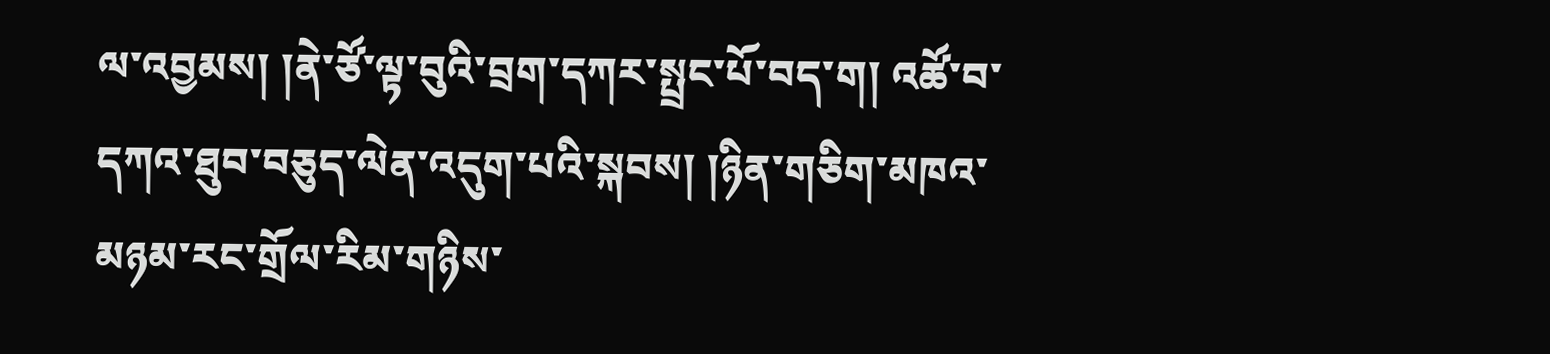ལ་འབྱམས། །ནེ་ཙོ་ལྟ་བུའི་བྲག་དཀར་སྤྲང་པོ་བད་ག། འཚོ་བ་དཀའ་ཐུབ་བཅུད་ལེན་འདུག་པའི་སྐབས། །ཉིན་གཅིག་མཁའ་མཉམ་རང་གྲོལ་རིམ་གཉིས་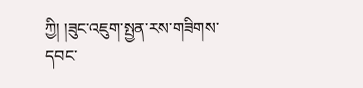ཀྱི། །ཟུང་འཇུག་སྤྱན་རས་གཟིགས་དབང་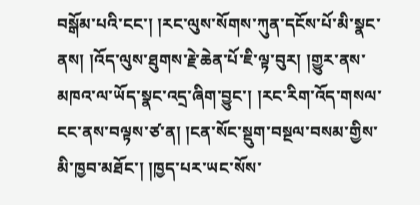བསྒོམ་པའི་ངང་། །རང་ལུས་སོགས་ཀུན་དངོས་པོ་མི་སྣང་ནས། །འོད་ལུས་ཐུགས་རྗེ་ཆེན་པོ་ཇི་ལྟ་བུར། །གྱུར་ནས་མཁའ་ལ་ཡོད་སྣང་འདྲ་ཞིག་བྱུང་། །རང་རིག་འོད་གསལ་ངང་ནས་བལྟས་ཙ་ན། །ངན་སོང་སྡུག་བསྔལ་བསམ་གྱིས་མི་ཁྱབ་མཐོང་། །ཁྱད་པར་ཡང་སོས་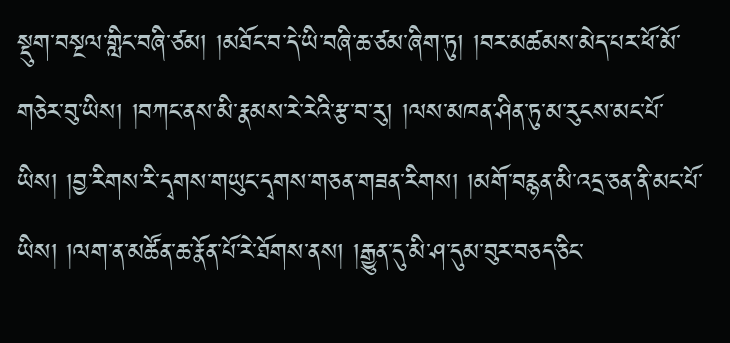སྡུག་བསྔལ་གླིང་བཞི་ཙམ། །མཐོང་བ་དེ་ཡི་བཞི་ཆ་ཙམ་ཞིག་ཏུ། །བར་མཚམས་མེད་པར་ཕོ་མོ་གཅེར་བུ་ཡིས། །བཀང་ནས་མི་རྣམས་རེ་རེའི་རྩ་བ་རུ། །ལས་མཁན་ཤིན་ཏུ་མ་རུངས་མང་པོ་ཡིས། །བྱ་རིགས་རི་དྭགས་གཡུང་དྭགས་གཅན་གཟན་རིགས། །མགོ་བརྙན་མི་འདྲ་ཅན་ནི་མང་པོ་ཡིས། །ལག་ན་མཚོན་ཆ་རྣོན་པོ་རེ་ཐོགས་ནས། །རྒྱུན་དུ་མི་ཤ་དུམ་བུར་བཅད་ཅིང་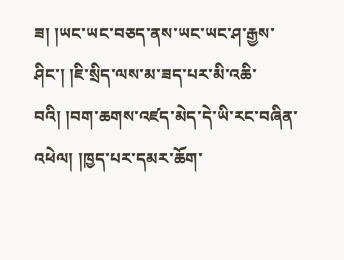ཟ། །ཡང་ཡང་བཅད་ནས་ཡང་ཡང་ཤ་རྒྱས་ཤིང་། །ཇི་སྲིད་ལས་མ་ཟད་པར་མི་འཆི་བའི། །བག་ཆགས་འཛད་མེད་དེ་ཡི་རང་བཞིན་འཕེལ། །ཁྱད་པར་དམར་ཆོག་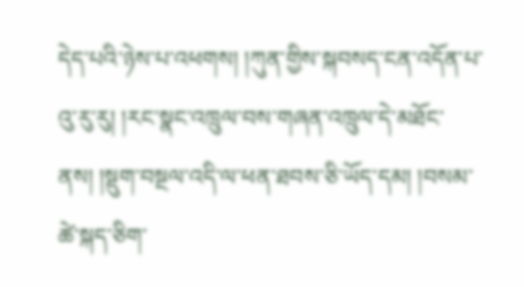དེད་པའི་ཉེས་པ་འཕགས། །ཀུན་གྱིས་སྐབསད་ངན་འདོན་པ་འུ་རུ་རུ། །རང་སྣང་འཁྲུལ་བས་གཞན་འཁྲུལ་དེ་མཐོང་ནས། །སྡུག་བསྔལ་འདི་ལ་ཕན་ཐབས་ཅི་ཡོད་དམ། །བསམ་ཚེ་སྐད་ཅིག་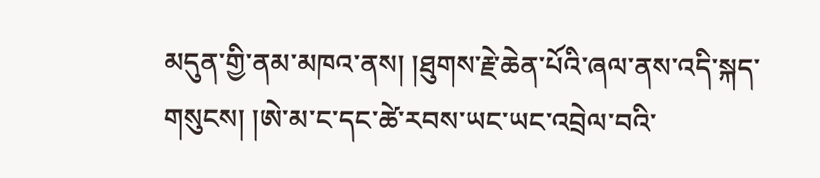མདུན་གྱི་ནམ་མཁའ་ནས། །ཐུགས་རྗེ་ཆེན་པོའི་ཞལ་ནས་འདི་སྐད་གསུངས། །ཨེ་མ་ང་དང་ཚེ་རབས་ཡང་ཡང་འབྲེལ་བའི་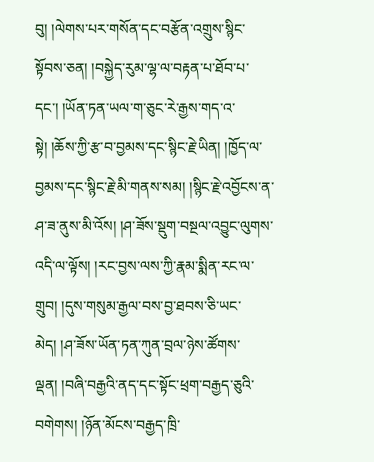བུ། །ལེགས་པར་གསོན་དང་བརྩོན་འགྲུས་སྙིང་སྟོབས་ཅན། །བསྐྱེད་རུམ་ལྷ་ལ་བརྟན་པ་ཐོབ་པ་དང་། །ཡོན་ཏན་ཡལ་ག་ཅུང་རེ་རྒྱས་གད་འ་སྟེ། །ཆོས་ཀྱི་རྩ་བ་བྱམས་དང་སྙིང་རྗེ་ཡིན། །ཁྱོད་ལ་བྱམས་དང་སྙིང་རྗེ་མི་གནས་སམ། །སྙིང་རྗེ་འབྱོངས་ན་ཤ་ཟ་ནུས་མི་འོས། །ཤ་ཟོས་སྡུག་བསྔལ་འབྱུང་ལུགས་འདི་ལ་ལྟོས། །རང་བྱས་ལས་ཀྱི་རྣམ་སྨིན་རང་ལ་གྲུབ། །དུས་གསུམ་རྒྱལ་བས་བྱ་ཐབས་ཅི་ཡང་མེད། །ཤ་ཟོས་ཡོན་ཏན་ཀུན་བྲལ་ཉེས་ཚོགས་ལྡན། །བཞི་བརྒྱའི་ནད་དང་སྟོང་ཕྲག་བརྒྱད་ཅུའི་བགེགས། །ཉོན་མོངས་བརྒྱད་ཁྲི་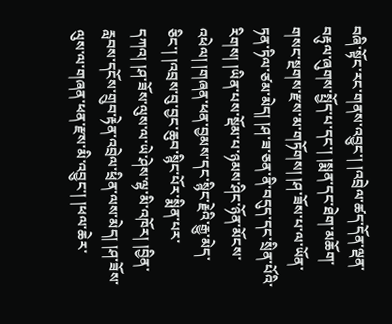བཞི་སྟོང་རང་གནས་འབྱུང་། །འབྲེལ་ཚད་དོན་ལྡན་བརྟུལ་ཞུགས་སྤྱོད་པ་དང་། །སྨན་དང་ཐེག་མཆོག་གསང་སྔགས་རྫས་མ་གཏོགས། །ཤ་ཟོས་པ་ལ་ཡོན་ཏན་ཏིལ་ཙམ་མེད། །ཤ་ཟ་ཅན་ནི་བདུད་དང་སྲིན་པོའི་རིགས། །ཡིན་པས་སྡོམ་པ་ཉམས་ཤིང་ཉོན་མོངས་འཕེལ། །གཞན་ཕན་བྱམས་དང་སྙིང་རྗེའི་རྒྱུ་མེད་ཅིང་། །འབྲས་བུ་བྱང་ཆུབ་སྙིང་པོར་སྨིན་པར་དཀའ། །ཤ་ཟོས་ལུས་ལ་ཡེ་ཤེས་ལྷ་མི་འཁོར། །བྱིན་རླབས་དངོས་གྲུབ་རྟེན་འབྲེལ་ཕྲིན་ལས་མེད། །ཤ་ཟོས་ལུས་ལ་གཞན་ཕན་རྫས་མི་འབྱུང་། །ཕལ་ཆེར་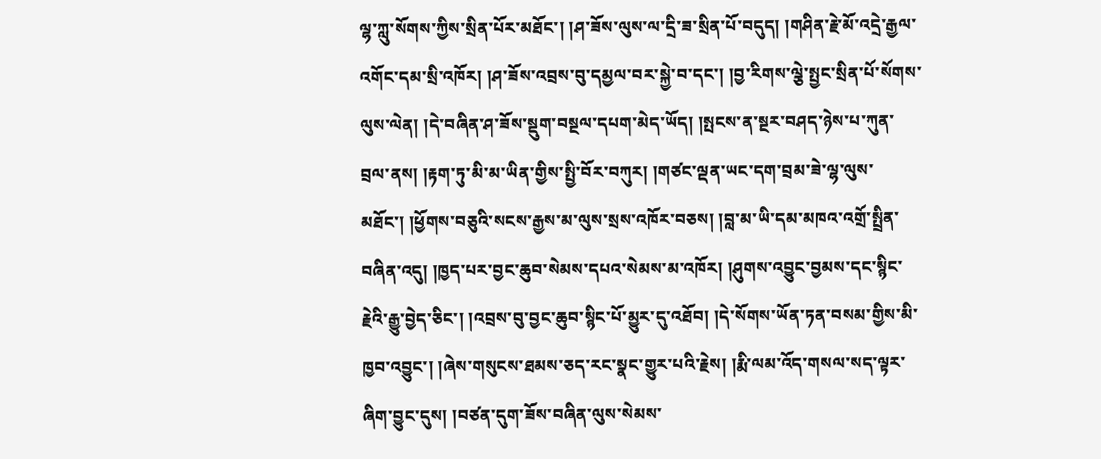ལྷ་ཀླུ་སོགས་ཀྱིས་སྲིན་པོར་མཐོང་། །ཤ་ཟོས་ལུས་ལ་དྲི་ཟ་སྲིན་པོ་བདུད། །གཤིན་རྗེ་མོ་འདྲེ་རྒྱལ་འགོང་དམ་སྲི་འཁོར། །ཤ་ཟོས་འབྲས་བུ་དམྱལ་བར་སྐྱེ་བ་དང་། །བྱ་རིགས་ལྕེ་སྤྱང་སྲིན་པོ་སོགས་ལུས་ལེན། །དེ་བཞིན་ཤ་ཟོས་སྡུག་བསྔལ་དཔག་མེད་ཡོད། །སྤངས་ན་སྔར་བཤད་ཉེས་པ་ཀུན་བྲལ་ནས། །རྟག་ཏུ་མི་མ་ཡིན་གྱིས་སྤྱི་བོར་བཀུར། །གཙང་ལྡན་ཡང་དག་བྲམ་ཟེ་ལྷ་ལུས་མཐོང་། །ཕྱོགས་བཅུའི་སངས་རྒྱས་མ་ལུས་སྲས་འཁོར་བཅས། །བླ་མ་ཡི་དམ་མཁའ་འགྲོ་སྤྲིན་བཞིན་འདུ། །ཁྱད་པར་བྱང་ཆུབ་སེམས་དཔའ་སེམས་མ་འཁོར། །ཤུགས་འབྱུང་བྱམས་དང་སྙིང་རྗེའི་རྒྱུ་བྱེད་ཅིང་། །འབྲས་བུ་བྱང་ཆུབ་སྙིང་པོ་མྱུར་དུ་འཐོབ། །དེ་སོགས་ཡོན་ཏན་བསམ་གྱིས་མི་ཁྱབ་འབྱུང་། །ཞེས་གསུངས་ཐམས་ཅད་རང་སྣང་གྱུར་པའི་རྗེས། །རྨི་ལམ་འོད་གསལ་སད་ལྟར་ཞིག་བྱུང་དུས། །བཙན་དུག་ཟོས་བཞིན་ལུས་སེམས་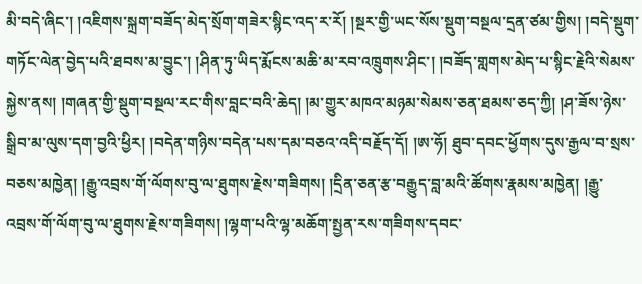མི་བདེ་ཞིང་། །འཇིགས་སྐྲག་བཟོད་མེད་སྲོག་གཟེར་སྙིང་འད་ར་རོ། །སྔར་གྱི་ཡང་སོས་སྡུག་བསྔལ་དྲན་ཙམ་གྱིས། །བདེ་སྡུག་གཏོང་ལེན་བྱེད་པའི་ཐབས་མ་བྱུང་། །ཤིན་ཏུ་ཡིད་རྨོངས་མཆི་མ་རབ་འཁྲུགས་ཤིང་། །བཟོད་གླགས་མེད་པ་སྙིང་རྗེའི་སེམས་སྐྱེས་ནས། །གཞན་གྱི་སྡུག་བསྔལ་རང་གིས་བླང་བའི་ཆེད། །མ་གྱུར་མཁའ་མཉམ་སེམས་ཅན་ཐམས་ཅད་ཀྱི། །ཤ་ཟོས་ཉེས་སྒྲིབ་མ་ལུས་དག་བྱའི་ཕྱིར། །བདེན་གཉིས་བདེན་པས་དམ་བཅའ་འདི་བརྗོད་དོ། །ཨ་ཧོ། ཐུབ་དབང་ཕྱོགས་དུས་རྒྱལ་བ་སྲས་བཅས་མཁྱེན། །རྒྱུ་འབྲས་གོ་ལོགས་བུ་ལ་ཐུགས་རྗེས་གཟིགས། །དྲིན་ཅན་རྩ་བརྒྱུད་བླ་མའི་ཚོགས་རྣམས་མཁྱེན། །རྒྱུ་འབྲས་གོ་ལོག་བུ་ལ་ཐུགས་རྗེས་གཟིགས། །ལྷག་པའི་ལྷ་མཆོག་སྤྱན་རས་གཟིགས་དབང་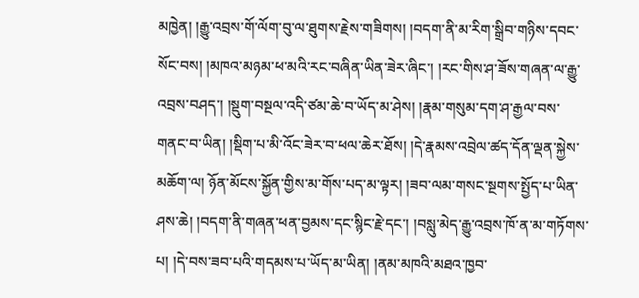མཁྱེན། །རྒྱུ་འབྲས་གོ་ལོག་བུ་ལ་ཐུགས་རྗེས་གཟིགས། །བདག་ནི་མ་རིག་སྒྲིབ་གཉིས་དབང་སོང་བས། །མཁའ་མཉམ་ཕ་མའི་རང་བཞིན་ཡིན་ཟེར་ཞིང་། །རང་གིས་ཤ་ཟོས་གཞན་ལ་རྒྱུ་འབྲས་བཤད་། །སྡུག་བསྔལ་འདི་ཙམ་ཆེ་བ་ཡོད་མ་ཤེས། །རྣམ་གསུམ་དག་ཤ་རྒྱལ་བས་གནང་བ་ཡིན། །སྡིག་པ་མི་འོང་ཟེར་བ་ཕལ་ཆེར་ཐོས། །དེ་རྣམས་འབྲེལ་ཚད་དོན་ལྡན་སྐྱེས་མཆོག་ལ། ཉོན་མོངས་སྐྱོན་གྱིས་མ་གོས་པད་མ་ལྟར། །ཟབ་ལམ་གསང་སྔགས་སྤྱོད་པ་ཡིན་ཤས་ཆེ། །བདག་ནི་གཞན་ཕན་བྱམས་དང་སྙིང་རྗེ་དང་། །བསླུ་མེད་རྒྱུ་འབྲས་ཁོ་ན་མ་གཏོགས་པ། །དེ་བས་ཟབ་པའི་གདམས་པ་ཡོད་མ་ཡིན། །ནམ་མཁའི་མཐའ་ཁྱབ་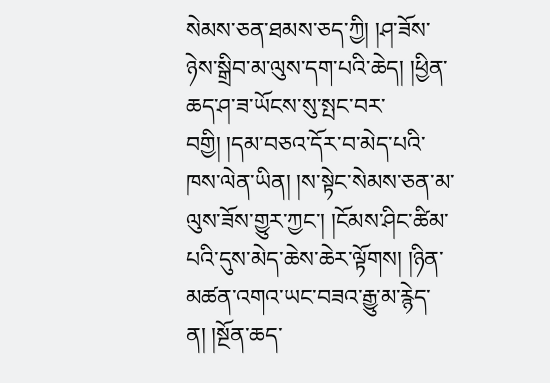སེམས་ཅན་ཐམས་ཅད་ཀྱི། །ཤ་ཟོས་ཉེས་སྒྲིབ་མ་ལུས་དག་པའི་ཆེད། །ཕྱིན་ཆད་ཤ་ཟ་ཡོངས་སུ་སྤང་བར་བགྱི། །དམ་བཅའ་དོར་བ་མེད་པའི་ཁས་ལེན་ཡིན། །ས་སྟེང་སེམས་ཅན་མ་ལུས་ཟོས་གྱུར་ཀྱང་། །ངོམས་ཤིང་ཚིམ་པའི་དུས་མེད་ཆེས་ཆེར་ལྟོགས། །ཉིན་མཚན་འགའ་ཡང་བཟའ་རྒྱུ་མ་རྙེད་ན། །སྔོན་ཆད་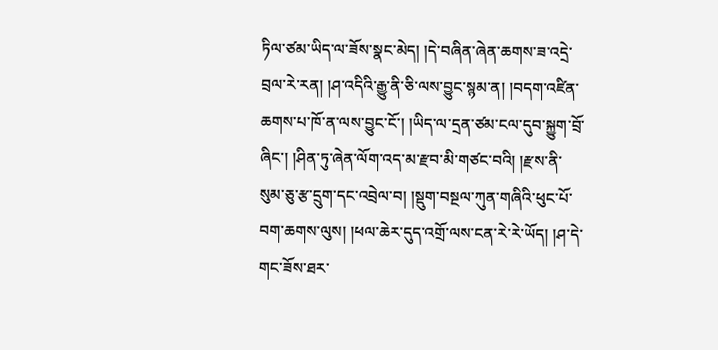ཏིལ་ཙམ་ཡིད་ལ་ཟོས་སྣང་མེད། །དེ་བཞིན་ཞེན་ཆགས་ཟ་འདྲེ་བྲལ་རེ་རན། །ཤ་འདིའི་རྒྱུ་ནི་ཅི་ལས་བྱུང་སྙམ་ན། །བདག་འཛིན་ཆགས་པ་ཁོ་ན་ལས་བྱུང་ངོ་། །ཡིད་ལ་དྲན་ཙམ་ངལ་དུབ་སྐྱུག་བྲོ་ཞིང་། །ཤིན་ཏུ་ཞེན་ལོག་འད་མ་རྫབ་མི་གཙང་བའི། །རྫས་ནི་སུམ་ཅུ་རྩ་དྲུག་དང་འབྲེལ་བ། །སྡུག་བསྔལ་ཀུན་གཞིའི་ཕུང་པོ་བག་ཆགས་ལུས། །ཕལ་ཆེར་དུད་འགྲོ་ལས་ངན་རེ་རེ་ཡོད། །ཤ་དེ་གང་ཟོས་ཐར་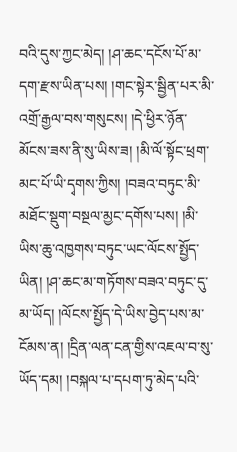བའི་དུས་ཀྱང་མེད། །ཤ་ཆང་དངོས་པོ་མ་དག་རྫས་ཡིན་པས། །གང་སྟེར་སྦྱིན་པར་མི་འགྲོ་རྒྱལ་བས་གསུངས། །དེ་ཕྱིར་ཉོན་མོངས་ཟས་ནི་སུ་ཡིས་ཟ། །མི་ལོ་སྟོང་ཕྲག་མང་པོ་ཡི་དྭགས་ཀྱིས། །བཟའ་བཏུང་མི་མཐོང་སྡུག་བསྔལ་མྱང་དགོས་པས། །མི་ཡིས་ཆུ་འཁྱགས་བཏུང་ཡང་ལོངས་སྤྱོད་ཡིན། །ཤ་ཆང་མ་གཏོགས་བཟའ་བཏུང་དུ་མ་ཡོད། །ལོངས་སྤྱོད་དེ་ཡིས་བྱེད་པས་མ་ངོམས་ན། །དྲིན་ལན་ངན་གྱིས་འཇལ་བ་སུ་ཡོད་དམ། །བསྐལ་པ་དཔག་ཏུ་མེད་པའི་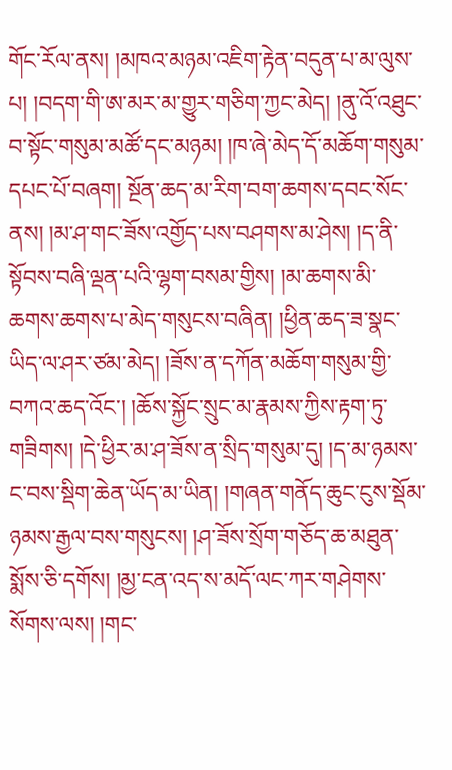གོང་རོལ་ནས། །མཁའ་མཉམ་འཇིག་རྟེན་བདུན་པ་མ་ལུས་པ། །བདག་གི་ཨ་མར་མ་གྱུར་གཅིག་ཀྱང་མེད། །ནུ་འོ་འཐུང་བ་སྟོང་གསུམ་མཚོ་དང་མཉམ། །ཁ་ཞེ་མེད་དོ་མཆོག་གསུམ་དཔང་པོ་བཞག། སྔོན་ཆད་མ་རིག་བག་ཆགས་དབང་སོང་ནས། །མ་ཤ་གང་ཟོས་འགྱོད་པས་བཤགས་མ་ཤེས། །ད་ནི་སྟོབས་བཞི་ལྡན་པའི་ལྷག་བསམ་གྱིས། །མ་ཆགས་མི་ཆགས་ཆགས་པ་མེད་གསུངས་བཞིན། །ཕྱིན་ཆད་ཟ་སྣང་ཡིད་ལ་ཤར་ཙམ་མེད། །ཟོས་ན་དཀོན་མཆོག་གསུམ་གྱི་བཀའ་ཆད་འོང་། །ཆོས་སྐྱོང་སྲུང་མ་རྣམས་ཀྱིས་རྟག་ཏུ་གཟིགས། །དེ་ཕྱིར་མ་ཤ་ཟོས་ན་སྲིད་གསུམ་དུ། །ད་མ་ཉམས་ང་བས་སྡིག་ཆེན་ཡོད་མ་ཡིན། །གཞན་གནོད་ཆུང་ངུས་སྡོམ་ཉམས་རྒྱལ་བས་གསུངས། །ཤ་ཟོས་སྲོག་གཅོད་ཆ་མཐུན་སྨོས་ཅི་དགོས། །མྱ་ངན་འད་ས་མདོ་ལང་ཀར་གཤེགས་སོགས་ལས། །གང་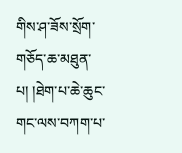གིས་ཤ་ཟོས་སྲོག་གཅོད་ཆ་མཐུན་པ། །ཐེག་པ་ཆེ་ཆུང་གང་ལས་བཀག་པ་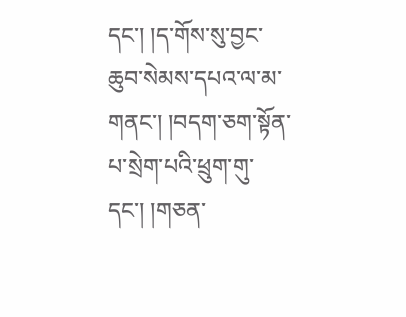དང་། །ད་གོས་སུ་བྱང་ཆུབ་སེམས་དཔའ་ལ་མ་གནང་། །བདག་ཅག་སྟོན་པ་སྲེག་པའི་ཕྲུག་གུ་དང་། །གཅན་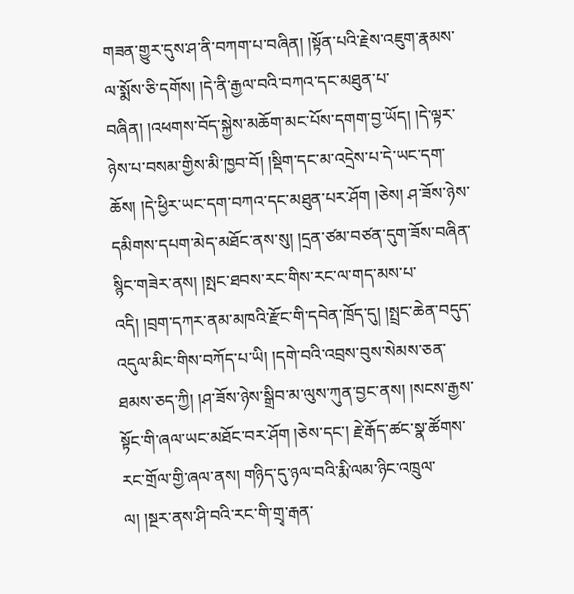གཟན་གྱུར་དུས་ཤ་ནི་བཀག་པ་བཞིན། །སྟོན་པའི་རྗེས་འཇུག་རྣམས་ལ་སྨོས་ཅི་དགོས། །དེ་ནི་རྒྱལ་བའི་བཀའ་དང་མཐུན་པ་བཞིན། །འཕགས་བོད་སྐྱེས་མཆོག་མང་པོས་དགག་བྱ་ཡོད། །དེ་ལྟར་ཉེས་པ་བསམ་གྱིས་མི་ཁྱབ་བོ། །སྡིག་དང་མ་འདྲེས་པ་དེ་ཡང་དག་ཆོས། །དེ་ཕྱིར་ཡང་དག་བཀའ་དང་མཐུན་པར་ཤོག །ཅེས། ཤ་ཟོས་ཉེས་དམིགས་དཔག་མེད་མཐོང་ནས་སུ། །དྲན་ཙམ་བཙན་དུག་ཟོས་བཞིན་སྙིང་གཟེར་ནས། །སྤང་ཐབས་རང་གིས་རང་ལ་གད་མས་པ་འདི། །བྲག་དཀར་ནམ་མཁའི་རྫོང་གི་དབེན་ཁྲོད་དུ། །སྤྲང་ཆེན་བདུད་འདུལ་མིང་གིས་བཀོད་པ་ཡི། །དགེ་བའི་འབྲས་བུས་སེམས་ཅན་ཐམས་ཅད་ཀྱི། །ཤ་ཟོས་ཉེས་སྒྲིབ་མ་ལུས་ཀུན་བྱང་ནས། །སངས་རྒྱས་སྟོང་གི་ཞལ་ཡང་མཐོང་བར་ཤོག །ཅེས་དང་། རྗེ་རྒོད་ཚང་སྣ་ཚོགས་རང་གྲོལ་གྱི་ཞལ་ནས། གཉིད་དུ་ཉལ་བའི་རྨི་ལམ་ཉིང་འཁྲུལ་ལ། །སྔར་ནས་ཤི་བའི་རང་གི་གྲྭ་རྒན་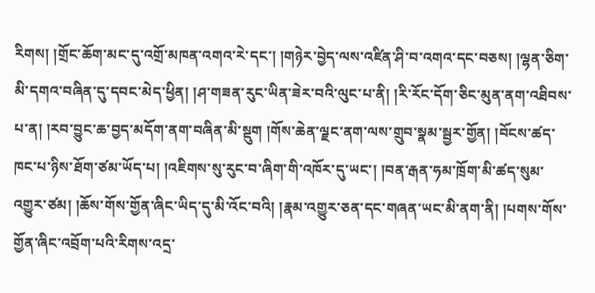རིགས། །གྲོང་ཆོག་མང་དུ་འགྲོ་མཁན་འགའ་རེ་དང་། །གཉེར་བྱེད་ལས་འཛིན་ཤི་བ་འགའ་དང་བཅས། །ལྷན་ཅིག་མི་དགའ་བཞིན་དུ་དབང་མེད་ཕྱིན། །ཤ་གཟན་རུང་ཡིན་ཟེར་བའི་ལུང་པ་ནི། །རི་རོང་དོག་ཅིང་མུན་ནག་འཐིབས་པ་ན། །རབ་བྱུང་ཆ་བྱད་མདོག་ནག་བཞིན་མི་སྡུག །གོས་ཆེན་ལྗང་ནག་ལས་གྲུབ་སྣམ་སྦྱར་གྱོན། །བོངས་ཚད་ཁང་པ་ཉིས་ཐོག་ཙམ་ཡོད་པ། །འཇིགས་སུ་རུང་བ་ཞིག་གི་འཁོར་དུ་ཡང་། །བན་རྒན་ཧམ་ཁྲོག་མི་ཚད་སུམ་འགྱུར་ཙམ། །ཆོས་གོས་གྱོན་ཞིང་ཡིད་དུ་མི་འོང་བའི། །རྣམ་འགྱུར་ཅན་དང་གཞན་ཡང་མི་ནག་ནི། །པགས་གོས་གྱོན་ཞིང་འབྲོག་པའི་རིགས་འདྲ་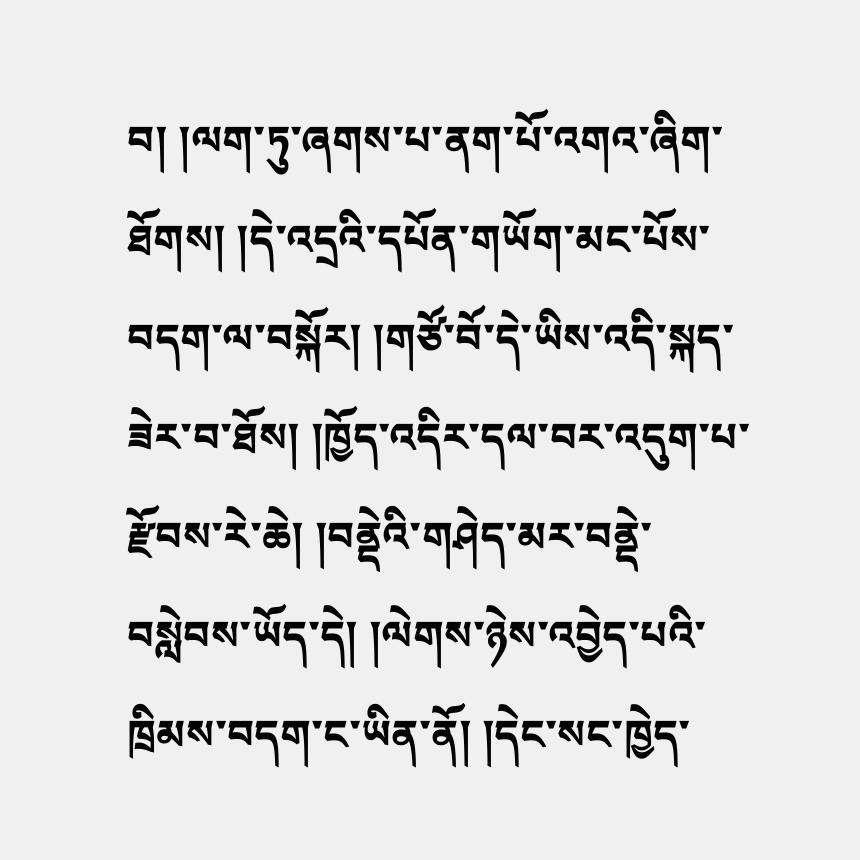བ། །ལག་ཏུ་ཞགས་པ་ནག་པོ་འགའ་ཞིག་ཐོགས། །དེ་འདྲའི་དཔོན་གཡོག་མང་པོས་བདག་ལ་བསྐོར། །གཙོ་བོ་དེ་ཡིས་འདི་སྐད་ཟེར་བ་ཐོས། །ཁྱོད་འདིར་དལ་བར་འདུག་པ་རྫོབས་རེ་ཆེ། །བནྡེའི་གཤེད་མར་བནྡེ་བསླེབས་ཡོད་དེ། །ལེགས་ཉེས་འབྱེད་པའི་ཁྲིམས་བདག་ང་ཡིན་ནོ། །དེང་སང་ཁྱེད་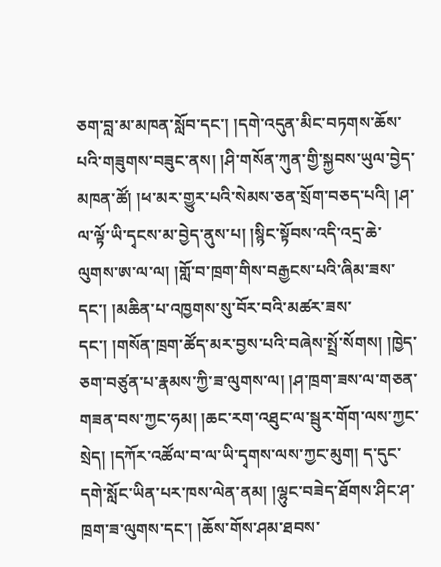ཅག་བླ་མ་མཁན་སློབ་དང་། །དགེ་འདུན་མིང་བཏགས་ཆོས་པའི་གཟུགས་བཟུང་ནས། །ཤི་གསོན་ཀུན་གྱི་སྐྱབས་ཡུལ་བྱེད་མཁན་ཚོ། །ཕ་མར་གྱུར་པའི་སེམས་ཅན་སྲོག་བཅད་པའི། །ཤ་ལ་ལྟོ་ཡི་དྭངས་མ་བྱེད་ནུས་པ། །སྙིང་སྟོབས་འདི་འདྲ་ཆེ་ལུགས་ཨ་ལ་ལ། །གློ་བ་ཁྲག་གིས་བརྒྱངས་པའི་ཞིམ་ཟས་དང་། །མཆིན་པ་འཁྱགས་སུ་བོར་བའི་མཚར་ཟས་དང་། །གསོན་ཁྲག་ཚོད་མར་བྱས་པའི་བཞེས་སྤྲོ་སོགས། །ཁྱེད་ཅག་བཙུན་པ་རྣམས་ཀྱི་ཟ་ལུགས་ལ། །ཤ་ཁྲག་ཟས་ལ་གཅན་གཟན་བས་ཀྱང་ཧམ། །ཆང་རག་འཐུང་ལ་སྦུར་གོག་ལས་ཀྱང་སྲེད། །དཀོར་འཚོལ་བ་ལ་ཡི་དྭགས་ལས་ཀྱང་མུག། ད་དུང་དགེ་སློང་ཡིན་པར་ཁས་ལེན་ནམ། །ལྷུང་བཟེད་ཐོགས་ཤིང་ཤ་ཁྲག་ཟ་ལུགས་དང་། །ཆོས་གོས་ཤམ་ཐབས་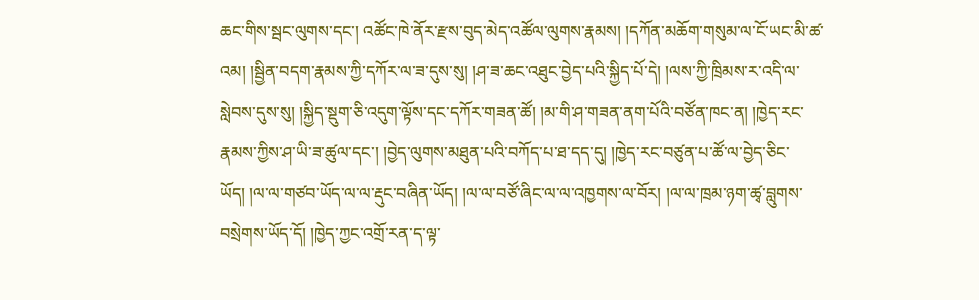ཆང་གིས་སྦང་ལུགས་དང་། འཚོང་ཁེ་ནོར་རྫས་བུད་མེད་འཚོལ་ལུགས་རྣམས། །དཀོན་མཆོག་གསུམ་ལ་ངོ་ཡང་མི་ཚ་འམ། །སྦྱིན་བདག་རྣམས་ཀྱི་དཀོར་ལ་ཟ་དུས་སུ། །ཤ་ཟ་ཆང་འཐུང་བྱེད་པའི་སྐྱིད་པོ་དེ། །ལས་ཀྱི་ཁྲིམས་ར་འདི་ལ་སླེབས་དུས་སུ། །སྐྱིད་སྡུག་ཅི་འདུག་ལྟོས་དང་དཀོར་གཟན་ཚོ། །མ་གི་ཤ་གཟན་ནག་པོའི་བཙོན་ཁང་ན། །ཁྱེད་རང་རྣམས་ཀྱིས་ཤ་ཡི་ཟ་ཚུལ་དང་། །བྱེད་ལུགས་མཐུན་པའི་བཀོད་པ་ཐ་དད་དུ། །ཁྱེད་རང་བཙུན་པ་ཚོ་ལ་བྱེད་ཅིང་ཡོད། །ལ་ལ་གཙབ་ཡོད་ལ་ལ་རྡུང་བཞིན་ཡོད། །ལ་ལ་བཙོ་ཞིང་ལ་ལ་འཁྱགས་ལ་བོར། །ལ་ལ་ཁྲམ་ཉག་ཚྭ་བླུགས་བསྲེགས་ཡོད་དོ། །ཁྱེད་ཀྱང་འགྲོ་རན་ད་ལྟ་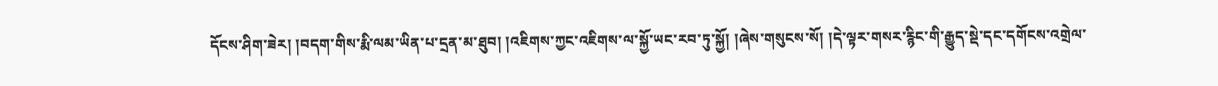དོངས་ཤིག་ཟེར། །བདག་གིས་རྨི་ལམ་ཡིན་པ་དྲན་མ་ཐུབ། །འཇིགས་ཀྱང་འཇིགས་ལ་སྐྱོ་ཡང་རབ་ཏུ་སྐྱོ། །ཞེས་གསུངས་སོ། །དེ་ལྟར་གསར་རྙིང་གི་རྒྱུད་སྡེ་དང་དགོངས་འགྲེལ་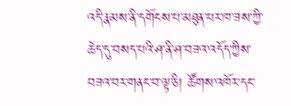འདི་རྣམས་ནི་དགོངས་པ་མཐུན་པར་ཁ་ཟས་ཀྱི་ཆེད་དུ་བསད་པའི་ཤ་ནི་ཤ་བཟའ་འདོད་ཀྱིས་བཟའ་བར་གནང་བ་ལྟ་ཅི། ཚོགས་འཁོར་དང་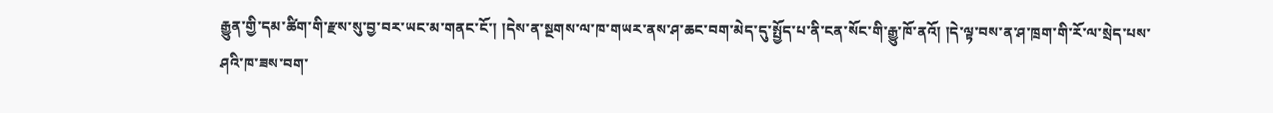རྒྱུན་གྱི་དམ་ཚིག་གི་རྫས་སུ་བྱ་བར་ཡང་མ་གནང་ངོ་། །དེས་ན་སྔགས་ལ་ཁ་གཡར་ནས་ཤ་ཆང་བག་མེད་དུ་སྤྱོད་པ་ནི་ངན་སོང་གི་རྒྱུ་ཁོ་ནའོ། །དེ་ལྟ་བས་ན་ཤ་ཁྲག་གི་རོ་ལ་སྲེད་པས་ཤའི་ཁ་ཟས་བག་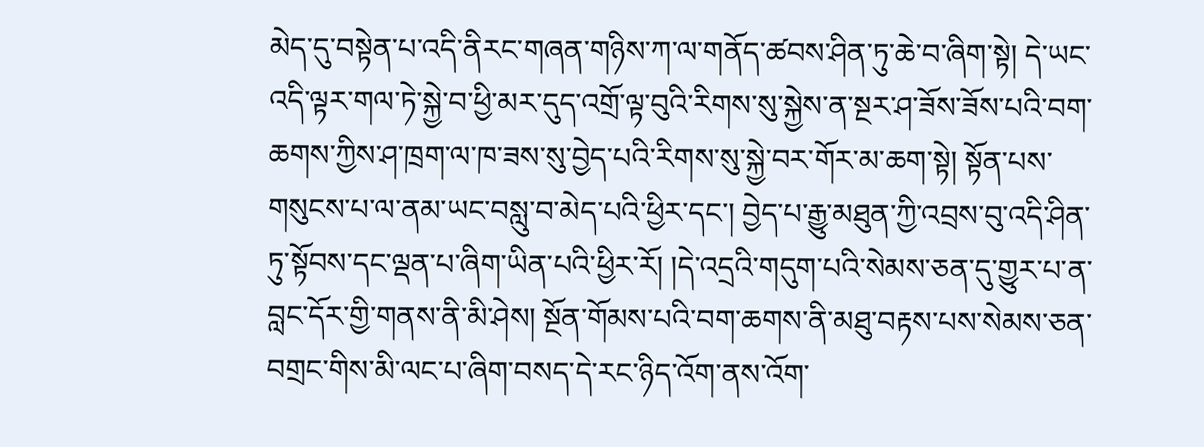མེད་དུ་བསྟེན་པ་འདི་ནིརང་གཞན་གཉིས་ཀ་ལ་གནོད་ཚབས་ཤིན་ཏུ་ཆེ་བ་ཞིག་སྟེ། དེ་ཡང་འདི་ལྟར་གལ་ཏེ་སྐྱེ་བ་ཕྱི་མར་དུད་འགྲོ་ལྟ་བུའི་རིགས་སུ་སྐྱེས་ན་སྔར་ཤ་ཟོས་ཟོས་པའི་བག་ཆགས་ཀྱིས་ཤ་ཁྲག་ལ་ཁ་ཟས་སུ་བྱེད་པའི་རིགས་སུ་སྐྱེ་བར་གོར་མ་ཆག་སྟེ། སྟོན་པས་གསུངས་པ་ལ་ནམ་ཡང་བསླུ་བ་མེད་པའི་ཕྱིར་དང་། བྱེད་པ་རྒྱུ་མཐུན་ཀྱི་འབྲས་བུ་འདི་ཤིན་ཏུ་སྟོབས་དང་ལྡན་པ་ཞིག་ཡིན་པའི་ཕྱིར་རོ། །དེ་འདྲའི་གདུག་པའི་སེམས་ཅན་དུ་གྱུར་པ་ན་བླང་དོར་གྱི་གནས་ནི་མི་ཤེས། སྔོན་གོམས་པའི་བག་ཆགས་ནི་མཐུ་བརྟས་པས་སེམས་ཅན་བགྲང་གིས་མི་ལང་པ་ཞིག་བསད་དེ་རང་ཉིད་འོག་ནས་འོག་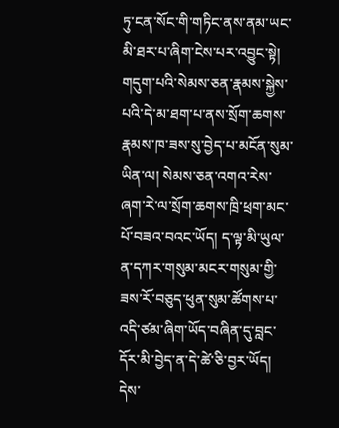ཏུ་ངན་སོང་གི་གཏིང་ནས་ནམ་ཡང་མི་ཐར་པ་ཞིག་ངེས་པར་འབྱུང་སྟེ། གདུག་པའི་སེམས་ཅན་རྣམས་སྐྱེས་པའི་དེ་མ་ཐག་པ་ནས་སྲོག་ཆགས་རྣམས་ཁ་ཟས་སུ་བྱེད་པ་མངོན་སུམ་ཡིན་ལ། སེམས་ཅན་འགའ་རེས་ཞག་རེ་ལ་སྲོག་ཆགས་ཁྲི་ཕྲག་མང་པོ་བཟའ་བའང་ཡོད། ད་ལྟ་མི་ཡུལ་ན་དཀར་གསུམ་མངར་གསུམ་གྱི་ཟས་རོ་བཅུད་ཕུན་སུམ་ཚོགས་པ་འདི་ཙམ་ཞིག་ཡོད་བཞིན་དུ་བླང་དོར་མི་བྱེད་ན་དེ་ཚེ་ཅི་བྱར་ཡོད། དེས་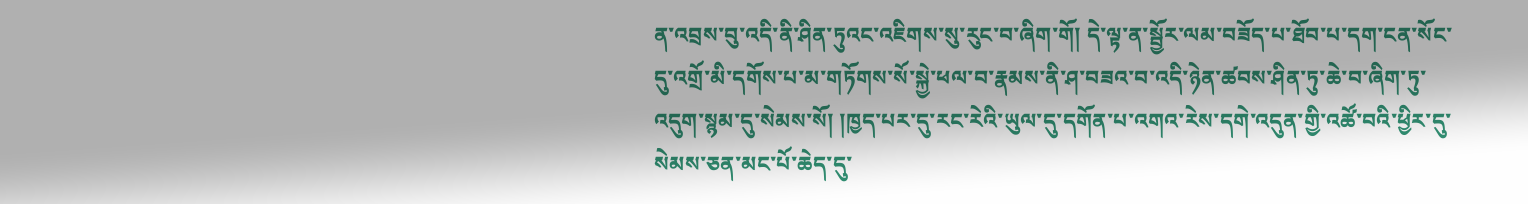ན་འབྲས་བུ་འདི་ནི་ཤིན་ཏུའང་འཇིགས་སུ་རུང་བ་ཞིག་གོ། དེ་ལྟ་ན་སྦྱོར་ལམ་བཟོད་པ་ཐོབ་པ་དག་ངན་སོང་དུ་འགྲོ་མི་དགོས་པ་མ་གཏོགས་སོ་སྐྱེ་ཕལ་བ་རྣམས་ནི་ཤ་བཟའ་བ་འདི་ཉེན་ཚབས་ཤིན་ཏུ་ཆེ་བ་ཞིག་ཏུ་འདུག་སྙམ་དུ་སེམས་སོ། །ཁྱད་པར་དུ་རང་རེའི་ཡུལ་དུ་དགོན་པ་འགའ་རེས་དགེ་འདུན་གྱི་འཚོ་བའི་ཕྱིར་དུ་སེམས་ཅན་མང་པོ་ཆེད་དུ་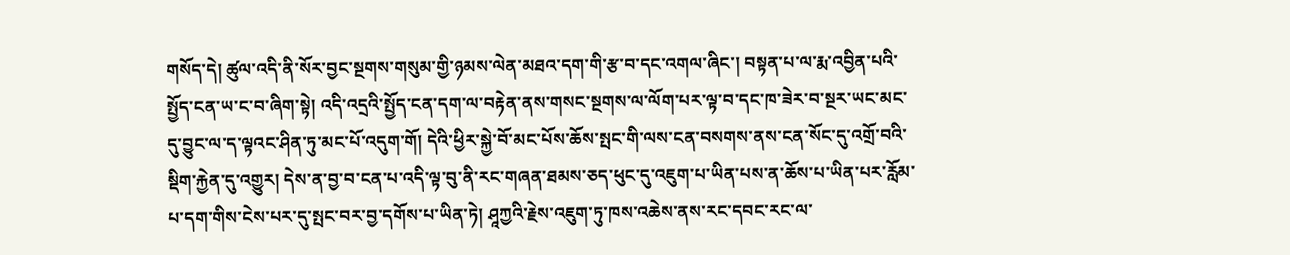གསོད་དེ། ཚུལ་འདི་ནི་སོར་བྱང་སྔགས་གསུམ་གྱི་ཉམས་ལེན་མཐའ་དག་གི་རྩ་བ་དང་འགལ་ཞིང་། བསྟན་པ་ལ་རྨ་འབྱིན་པའི་སྤྱོད་ངན་ཡ་ང་བ་ཞིག་སྟེ། འདི་འདྲའི་སྤྱོད་ངན་དག་ལ་བརྟེན་ནས་གསང་སྔགས་ལ་ལོག་པར་ལྟ་བ་དང་ཁ་ཟེར་བ་སྔར་ཡང་མང་དུ་བྱུང་ལ་ད་ལྟའང་ཤིན་ཏུ་མང་པོ་འདུག་གོ། དེའི་ཕྱིར་སྐྱེ་བོ་མང་པོས་ཆོས་སྤང་གི་ལས་ངན་བསགས་ནས་ངན་སོང་དུ་འགྲོ་བའི་སྡིག་རྐྱེན་དུ་འགྱུར། དེས་ན་བྱ་བ་ངན་པ་འདི་ལྟ་བུ་ནི་རང་གཞན་ཐམས་ཅད་ཕུང་དུ་འཇུག་པ་ཡིན་པས་ན་ཆོས་པ་ཡིན་པར་རློམ་པ་དག་གིས་ངེས་པར་དུ་སྤང་བར་བྱ་དགོས་པ་ཡིན་ཏེ། ཤཱཀྱའི་རྗེས་འཇུག་ཏུ་ཁས་འཆེས་ནས་རང་དབང་རང་ལ་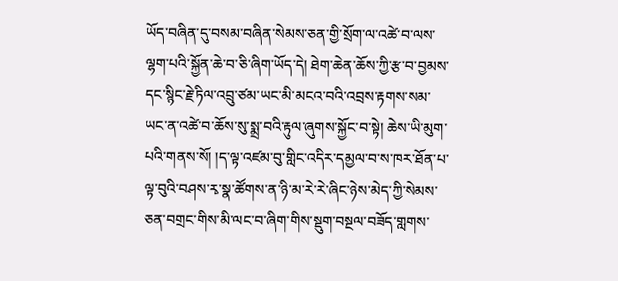ཡོད་བཞིན་དུ་བསམ་བཞིན་སེམས་ཅན་གྱི་སྲོག་ལ་འཚེ་བ་ལས་ལྷག་པའི་སྐྱོན་ཆེ་བ་ཅི་ཞིག་ཡོད་དེ། ཐེག་ཆེན་ཆོས་ཀྱི་རྩ་བ་བྱམས་དང་སྙིང་རྗེ་ཏིལ་འབྲུ་ཙམ་ཡང་མི་མངའ་བའི་འབྲས་རྟགས་སམ་ཡང་ན་འཚེ་བ་ཆོས་སུ་སྨྲ་བའི་རྟུལ་ཞུགས་སྐྱོང་བ་སྟེ། ཆེས་ཡི་མུག་པའི་གནས་སོ། །ད་ལྟ་འཛམ་བུ་གླིང་འདིར་དམྱལ་བ་ས་ཁར་ཐོན་པ་ལྟ་བུའི་བཤས་རྭ་སྣ་ཚོགས་ན་ཉི་མ་རེ་རེ་ཞིང་ཉེས་མེད་ཀྱི་སེམས་ཅན་བགྲང་གིས་མི་ལང་བ་ཞིག་གིས་སྡུག་བསྔལ་བཟོད་གླགས་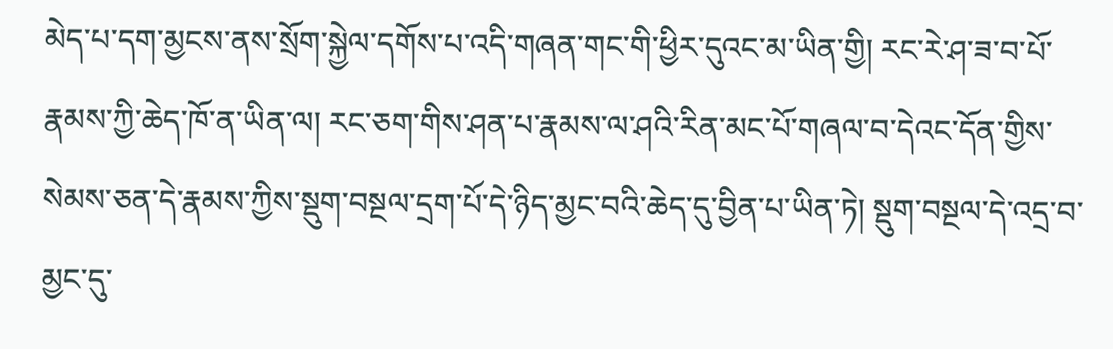མེད་པ་དག་མྱངས་ནས་སྲོག་སྐྱེལ་དགོས་པ་འདི་གཞན་གང་གི་ཕྱིར་དུའང་མ་ཡིན་གྱི། རང་རེ་ཤ་ཟ་བ་པོ་རྣམས་ཀྱི་ཆེད་ཁོ་ན་ཡིན་ལ། རང་ཅག་གིས་ཤན་པ་རྣམས་ལ་ཤའི་རིན་མང་པོ་གཞལ་བ་དེའང་དོན་གྱིས་སེམས་ཅན་དེ་རྣམས་ཀྱིས་སྡུག་བསྔལ་དྲག་པོ་དེ་ཉིད་མྱང་བའི་ཆེད་དུ་བྱིན་པ་ཡིན་ཏེ། སྡུག་བསྔལ་དེ་འདྲ་བ་མྱང་དུ་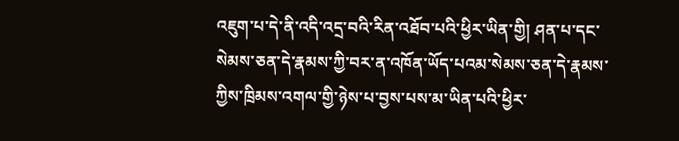འཇུག་པ་དེ་ནི་འདི་འདྲ་བའི་རིན་འཐོབ་པའི་ཕྱིར་ཡིན་གྱི། ཤན་པ་དང་སེམས་ཅན་དེ་རྣམས་ཀྱི་བར་ན་འཁོན་ཡོད་པའམ་སེམས་ཅན་དེ་རྣམས་ཀྱིས་ཁྲིམས་འགལ་གྱི་ཉེས་པ་བྱས་པས་མ་ཡིན་པའི་ཕྱིར་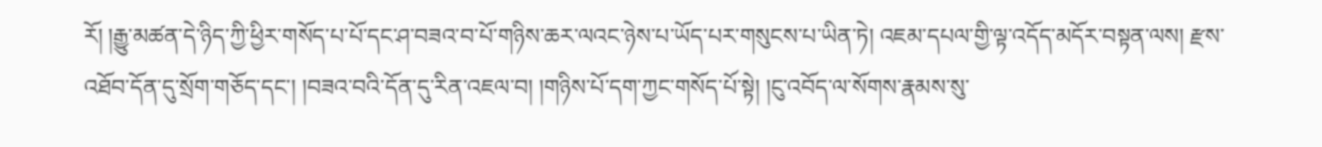རོ། །རྒྱུ་མཚན་དེ་ཉིད་ཀྱི་ཕྱིར་གསོད་པ་པོ་དང་ཤ་བཟའ་བ་པོ་གཉིས་ཆར་ལའང་ཉེས་པ་ཡོད་པར་གསུངས་པ་ཡིན་ཏེ། འཇམ་དཔལ་གྱི་ལྟ་འདོད་མདོར་བསྟན་ལས། རྫས་འཐོབ་དོན་དུ་སྲོག་གཅོད་དང་། །བཟའ་བའི་དོན་དུ་རིན་འཇལ་བ། །གཉིས་པོ་དག་ཀྱང་གསོད་པོ་སྟེ། །ངུ་འབོད་ལ་སོགས་རྣམས་སུ་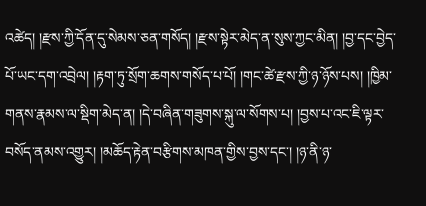འཚེད། །རྫས་ཀྱི་དོན་དུ་སེམས་ཅན་གསོད། །རྫས་སྟེར་མེད་ན་སུས་ཀྱང་མིན། །བྱ་དང་བྱེད་པོ་ཡང་དག་འབྲེལ། །རྟག་ཏུ་སྲོག་ཆགས་གསོད་པ་པོ། །གང་ཚེ་རྫས་ཀྱི་ཉ་ཉོས་པས། །ཁྱིམ་གནས་རྣམས་ལ་སྡིག་མེད་ན། །དེ་བཞིན་གཟུགས་སྐུ་ལ་སོགས་པ། །བྱས་པ་འང་ཇི་ལྟར་བསོད་ནམས་འགྱུར། །མཆོད་རྟེན་བརྩིགས་མཁན་གྱིས་བྱས་དང་། །ཉ་ནི་ཉ་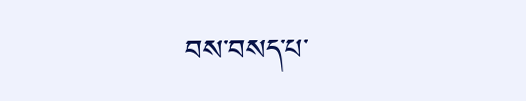བས་བསད་པ་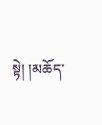སྟེ། །མཆོད་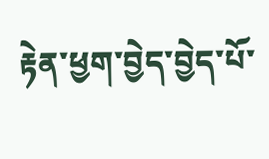རྟེན་ཕྱག་བྱེད་བྱེད་པོ་